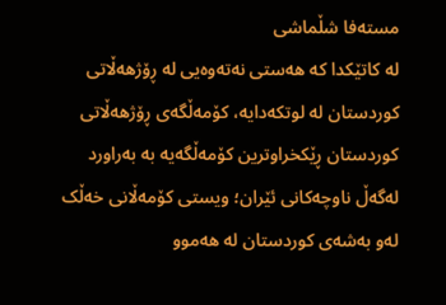مستەفا شڵماشی
لە کاتێکدا کە هەستی نەتەوەیی لە ڕۆژهەڵاتی کوردستان لە لوتکەدایە، کۆمەڵگەی ڕۆژهەڵاتی کوردستان ڕێکخراوترین کۆمەڵگەیە بە بەراورد لەگەڵ ناوچەکانی ئێران؛ ویستی کۆمەڵانی خەڵک لەو بەشەی کوردستان لە هەموو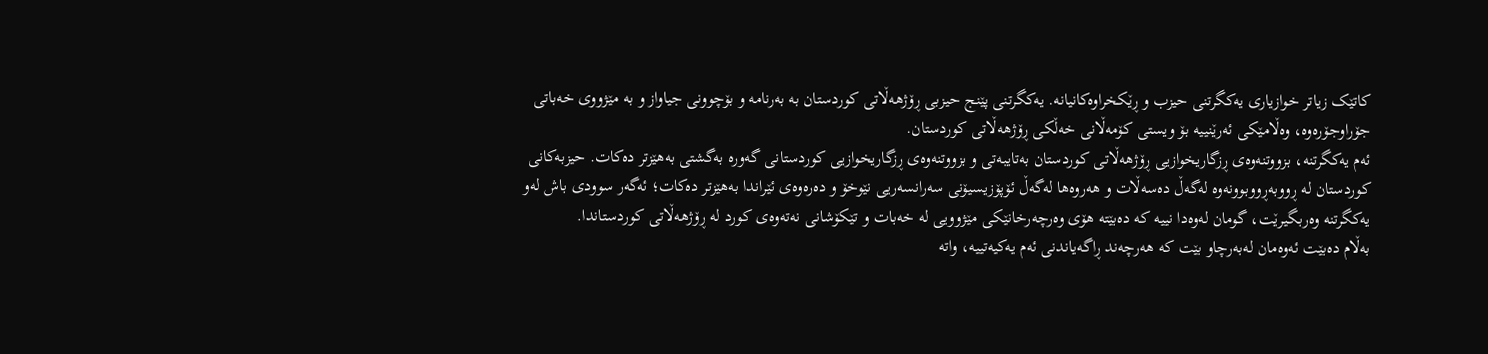کاتێک زیاتر خوازیاری یەکگرتنی حیزب و ڕێکخراوەکانیانە. یەکگرتنی پێنج حیزبی ڕۆژهەڵاتی کوردستان بە بەرنامە و بۆچوونی جیاواز و بە مێژووی خەباتی جۆراوجۆرەوە، وەڵامێکی ئەرێنییە بۆ ویستی کۆمەڵانی خەڵکی ڕۆژهەڵاتی کوردستان.
ئەم یەکگرتنە، بزووتنەوەی ڕزگاریخوازیی ڕۆژهەڵاتی کوردستان بەتایبەتی و بزووتنەوەی ڕزگاریخوازیی کوردستانی گەورە بەگشتی بەهێزتر دەکات. حیزبەکانی کوردستان لە ڕووبەڕووبوونەوە لەگەڵ دەسەڵات و هەروەها لەگەڵ ئۆپۆزیسیۆنی سەرانسەریی نێوخۆ و دەرەوەی ئێراندا بەهێزتر دەکات؛ ئەگەر سوودی باش لەو یەکگرتنە وەربگیرێت، گومان لەوەدا نییە کە دەبێتە هۆی وەرچەرخانێکی مێژوویی لە خەبات و تێکۆشانی نەتەوەی کورد لە ڕۆژهەڵاتی کوردستاندا.
بەڵام دەبێت ئەوەمان لەبەرچاو بێت کە هەرچەند ڕاگەیاندنی ئەم یەکیەتییە، واتە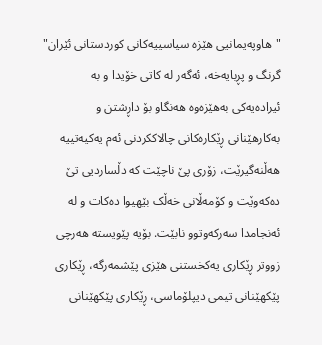"هاوپەیمانیی هێزە سیاسییەکانی کوردستانی ئێران" گرنگ و پڕبایەخە، ئەگەر لە کاتی خۆیدا و بە ئیرادەیەکی بەهێزەوە هەنگاو بۆ داڕشتن و بەکارهێنانی ڕێکارەکانی چالاککردنی ئەم یەکیەتییە هەڵنەگیرێت، زۆری پێ ناچێت کە دڵساردیی تێ دەکەوێت و کۆمەڵانی خەڵک بێهیوا دەکات و لە ئەنجامدا سەرکەوتوو نابێت. بۆیە پێویستە هەرچی زووتر ڕێکاری یەکخستنی هێزی پێشمەرگە، ڕێکاری پێکهێنانی تیمی دیپلۆماسی، ڕێکاری پێکهێنانی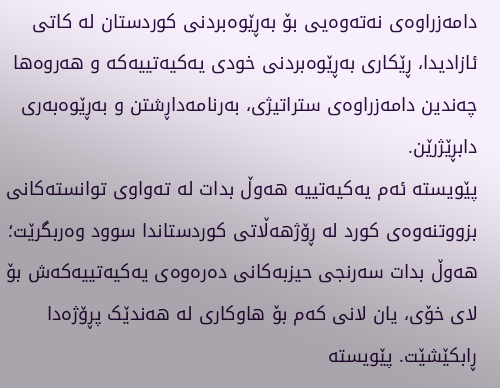دامەزراوەی نەتەوەیی بۆ بەڕێوەبردنی کوردستان لە کاتی ئازادیدا، ڕێکاری بەڕێوەبردنی خودی یەکیەتییەکە و هەروەها چەندین دامەزراوەی ستراتیژی، بەرنامەداڕشتن و بەڕێوەبەری دابڕێژرێن.
پێویستە ئەم یەکیەتییە هەوڵ بدات لە تەواوی توانستەکانی بزووتنەوەی کورد لە ڕۆژهەڵاتی کوردستاندا سوود وەربگرێت؛ هەوڵ بدات سەرنجی حیزبەکانی دەرەوەی یەکیەتییەکەش بۆ لای خۆی، یان لانی کەم بۆ هاوکاری لە هەندێک پڕۆژەدا ڕابکێشێت. پێویستە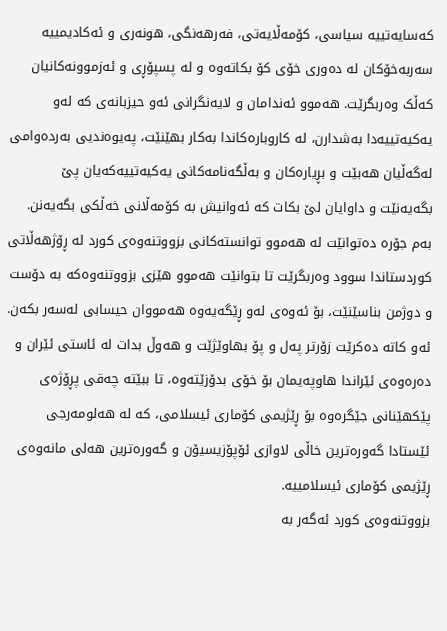کەسایەتییە سیاسی، کۆمەڵایەتی، فەرهەنگی، هونەری و ئەکادیمییە سەربەخۆکان لە دەوری خۆی کۆ بکاتەوە و لە پسپۆڕی و ئەزموونەکانیان کەڵک وەربگرێت. هەموو ئەندامان و لایەنگرانی ئەو حیزبانەی کە لەو یەکیەتییەدا بەشدارن، لە کاروبارەکاندا بەکار بهێنێت، پەیوەندیی بەردەوامی لەگەڵیان هەبێت و بڕیارەکان و بەڵگەنامەکانی یەکیەتییەکەیان پێ بگەیەنێت و داوایان لێ بکات کە ئەوانیش بە کۆمەڵانی خەڵکی بگەیەنن.
بەم جۆرە دەتوانێت لە هەموو توانستەکانی بزووتنەوەی کورد لە ڕۆژهەڵاتی کوردستاندا سوود وەربگرێت تا بتوانێت هەموو هێزی بزووتنەوەکە بە دۆست و دوژمن بناسێنێت، بۆ ئەوەی لەو ڕێگەیەوە هەمووان حیسابی لەسەر بکەن. ئەو کاتە دەکرێت زۆرتر پەل و پۆ بهاوێژێت و هەوڵ بدات لە ئاستی ئێران و دەرەوەی ئێراندا هاوپەیمان بۆ خۆی بدۆزێتەوە، تا ببێتە چەقی پڕۆژەی پێکهێنانی جێگرەوە بۆ ڕێژیمی کۆماری ئیسلامی، کە لە هەلومەرجی ئێستادا گەورەترین خاڵی لاوازی ئۆپۆزیسیۆن و گەورەترین هەلی مانەوەی ڕێژیمی کۆماری ئیسلامییە.
بزووتنەوەی کورد ئەگەر بە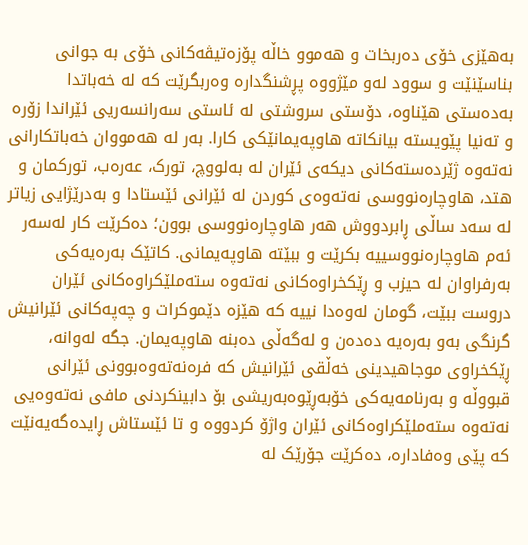بەهێزی خۆی دەربخات و هەموو خاڵە پۆزەتیڤەکانی خۆی بە جوانی بناسێنێت و سوود لەو مێژووە پڕشنگدارە وەربگرێت کە لە خەباتدا بەدەستی هێناوە، دۆستی سروشتی لە ئاستی سەرانسەریی ئێراندا زۆرە و تەنیا پێویستە بیانکاتە هاوپەیمانێکی کارا. بەر لە هەمووان خەباتکارانی نەتەوە ژێردەستەکانی دیکەی ئێران لە بەلووچ، تورک، عەرەب، تورکمان و هتد، هاوچارەنووسی نەتەوەی کوردن لە ئێرانی ئێستادا و بەدرێژایی زیاتر لە سەد ساڵی ڕابردووش هەر هاوچارەنووسی بوون؛ دەکرێت کار لەسەر ئەم هاوچارەنووسییە بکرێت و ببێتە هاوپەیمانی. کاتێک بەرەیەکی بەرفراوان لە حیزب و ڕێکخراوەکانی نەتەوە ستەملێکراوەکانی ئێران دروست ببێت، گومان لەوەدا نییە کە هێزە دێموکرات و چەپەکانی ئێرانیش گرنگی بەو بەرەیە دەدەن و لەگەڵی دەبنە هاوپەیمان. جگە لەوانە، ڕێکخراوی موجاهیدینی خەڵقی ئێرانیش کە فرەنەتەوەبوونی ئێرانی قبووڵە و بەرنامەیەکی خۆبەڕێوەبەریشی بۆ دابینکردنی مافی نەتەوەیی نەتەوە ستەملێکراوەکانی ئێران واژۆ کردووە و تا ئێستاش ڕایدەگەیەنێت کە پێی وەفادارە، دەکرێت جۆرێک لە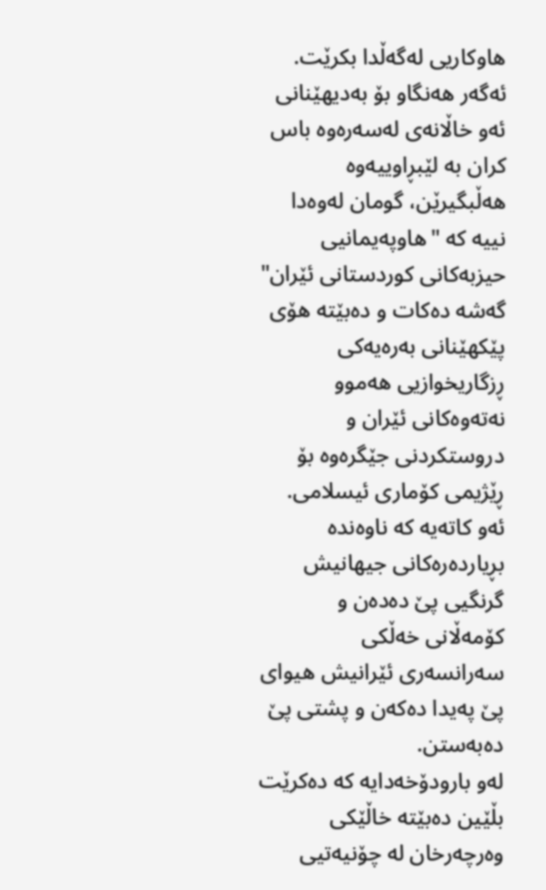هاوکاریی لەگەڵدا بکرێت.
ئەگەر هەنگاو بۆ بەدیهێنانی ئەو خاڵانەی لەسەرەوە باس کران بە لێبڕاوییەوە هەڵبگیرێن، گومان لەوەدا نییە کە "هاوپەیمانیی حیزبەکانی کوردستانی ئێران" گەشە دەکات و دەبێتە هۆی پێکهێنانی بەرەیەکی ڕزگاریخوازیی هەموو نەتەوەکانی ئێران و دروستکردنی جێگرەوە بۆ ڕێژیمی کۆماری ئیسلامی. ئەو کاتەیە کە ناوەندە بڕیاردەرەکانی جیهانیش گرنگیی پێ دەدەن و کۆمەڵانی خەڵکی سەرانسەری ئێرانیش هیوای پێ پەیدا دەکەن و پشتی پێ دەبەستن.
لەو بارودۆخەدایە کە دەکرێت بڵێین دەبێتە خاڵێکی وەرچەرخان لە چۆنیەتیی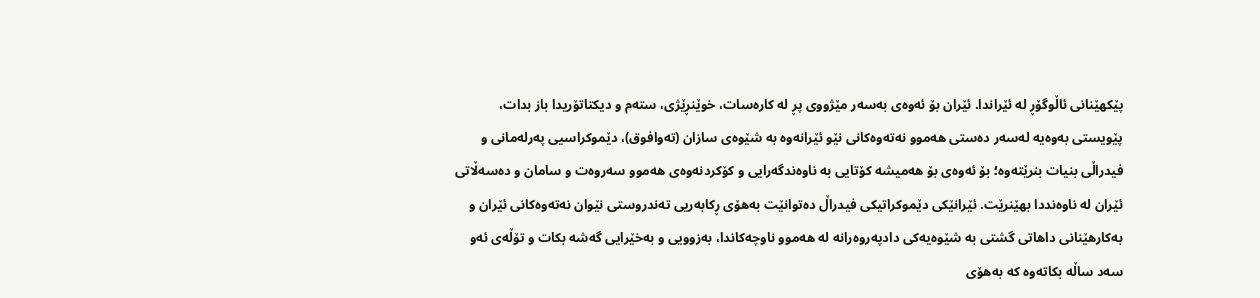پێکهێنانی ئاڵوگۆڕ لە ئێراندا. ئێران بۆ ئەوەی بەسەر مێژووی پڕ لە کارەسات، خوێنڕێژی، ستەم و دیکتاتۆریدا باز بدات، پێویستی بەوەیە لەسەر دەستی هەموو نەتەوەکانی نێو ئێرانەوە بە شێوەی سازان (تەوافوق)، دێموکراسیی پەرلەمانی و فیدراڵی بنیات بنرێتەوە؛ بۆ ئەوەی بۆ هەمیشە کۆتایی بە ناوەندگەرایی و کۆکردنەوەی هەموو سەروەت و سامان و دەسەڵاتی ئێران لە ناوەنددا بهێنرێت. ئێرانێکی دێموکراتیکی فیدراڵ دەتوانێت بەهۆی ڕکابەریی تەندروستی نێوان نەتەوەکانی ئێران و بەکارهێنانی داهاتی گشتی بە شێوەیەکی دادپەروەرانە لە هەموو ناوچەکاندا، بەزوویی و بەخێرایی گەشە بکات و تۆڵەی ئەو سەد ساڵە بکاتەوە کە بەهۆی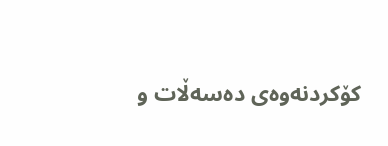کۆکردنەوەی دەسەڵات و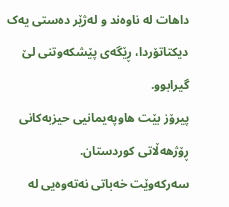داهات لە ناوەند و لەژێر دەستی یەک دیکتاتۆردا، ڕێگەی پێشکەوتنی لێ گیرابوو.
پیرۆز بێت هاوپەیمانیی حیزبەکانی ڕۆژهەڵاتی کوردستان.
سەرکەوێت خەباتی نەتەوەیی لە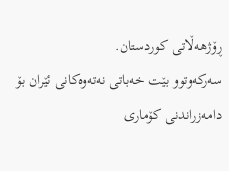ڕۆژهەڵاتی کوردستان.
سەرکەوتوو بێت خەباتی نەتەوەکانی ئێران بۆ دامەزراندنی کۆماری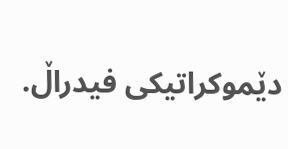دێموکراتیکی فیدراڵ.